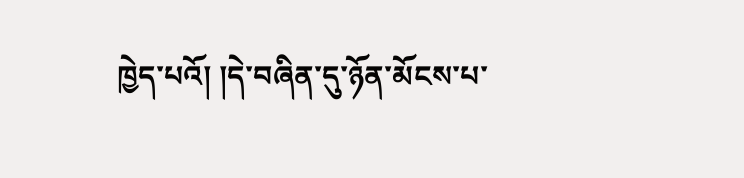ཁྱེད་པའོ། །དེ་བཞིན་དུ་ཉོན་མོངས་པ་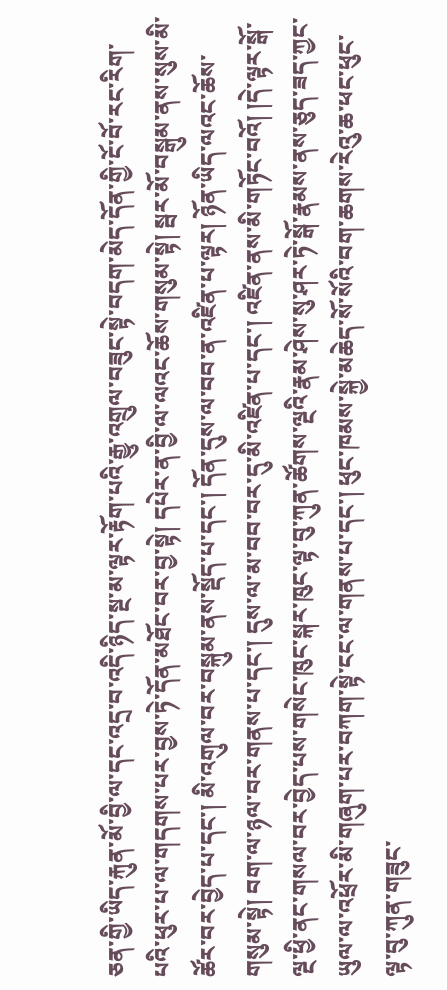ཅན་གྱི་ཡིད་རྐུན་མོ་བྱི་ལ་དང་འདྲ་བ་འདི་ཉིད་སྔ་མ་ལྟར་རྟོག་པའི་རྒྱུ་འགྲུལ་བཟུང་སྟེ་བདག་མེད་དོན་གྱི་ངོ་བོ་རང་རིག་པའི་ཕུར་པ་ལ་གདགས་པར་བྱས་ཏེ་དོན་མཐོང་བར་བྱ་སྟེ། དཔེར་ན་བྱི་ལ་ལའང་ཆོས་གསུམ་སྟེ། སྦར་མོ་བསྒུམ་ནས་སུས་མི་ཚོར་བར་བྱེད་པ་དང་། མི་འགུལ་བར་བསྐུམ་ནས་སྡོད་པ་དང་། དོན་དུས་ལ་བབ་ན་འཛིན་པ་ལྟར། ཉོན་ཡིད་ལའང་ཆོས་གསུམ་སྟེ། བག་ལ་ཉལ་བར་གནས་པ་དང་། དུས་ལ་མ་བབ་བར་དུ་མི་འཛིན་པ་དང་། འཛིན་ནས་མི་གཏོང་བའོ། །དེ་ལྟར་སྒོ་ལྔ་ཕྱི་ནང་གསལ་བར་བྱེད་པས་གསེང་ཁུང་སྐར་ཁུང་ལྟ་བུ་ཀུན་ཚོགས་ལྔའི་རྣམ་ཤེས་སུ་ཤར་ཏེ་སྒོ་རྣམས་ནས་ཅུད་ཟད་ཀྱང་ཡུལ་ལ་འཕྲོར་མི་གཞུག་པར་བཀག་སྟེ་ངང་ལ་གནས་པ་དང་། ཕུང་ཁམས་སྐྱེ་མཆེད་སོ་སོའི་བག་ཆགས་རེའུ་ཆ་ཕང་ཕུང་ལྟ་བུ་ཀུན་གཟུང་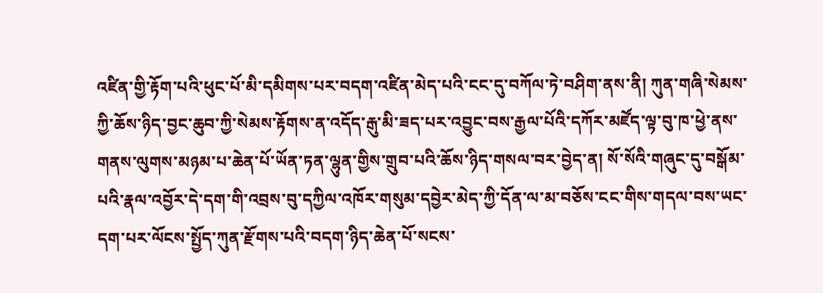འཛིན་གྱི་རྟོག་པའི་ཕུང་པོ་མི་དམིགས་པར་བདག་འཛིན་མེད་པའི་ངང་དུ་བཀོལ་ཏེ་བཤིག་ནས་ནི། ཀུན་གཞི་སེམས་ཀྱི་ཆོས་ཉིད་བྱང་ཆུབ་ཀྱི་སེམས་རྟོགས་ན་འདོད་རྒུ་མི་ཟད་པར་འབྱུང་བས་རྒྱལ་པོའི་དཀོར་མཛོད་ལྟ་བུ་ཁ་ཕྱེ་ནས་གནས་ལུགས་མཉམ་པ་ཆེན་པོ་ཡོན་ཏན་ལྷུན་གྱིས་གྲུབ་པའི་ཆོས་ཉིད་གསལ་བར་བྱེད་ན། སོ་སོའི་གཞུང་དུ་བསྒོམ་པའི་རྣལ་འབྱོར་དེ་དག་གི་འབྲས་བུ་དཀྱིལ་འཁོར་གསུམ་དབྱེར་མེད་ཀྱི་དོན་ལ་མ་བཅོས་ངང་གིས་གདལ་བས་ཡང་དག་པར་ལོངས་སྤྱོད་ཀུན་རྫོགས་པའི་བདག་ཉིད་ཆེན་པོ་སངས་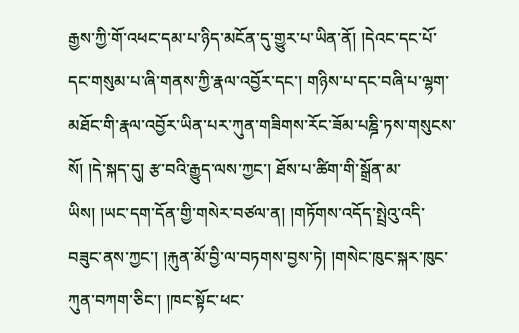རྒྱས་ཀྱི་གོ་འཕང་དམ་པ་ཉིད་མངོན་དུ་གྱུར་པ་ཡིན་ནོ། །དེའང་དང་པོ་དང་གསུམ་པ་ཞི་གནས་ཀྱི་རྣལ་འབྱོར་དང་། གཉིས་པ་དང་བཞི་པ་ལྷག་མཐོང་གི་རྣལ་འབྱོར་ཡིན་པར་ཀུན་གཟིགས་རོང་ཟོམ་པཎྜི་ཏས་གསུངས་སོ། །དེ་སྐད་དུ། རྩ་བའི་རྒྱུད་ལས་ཀྱང་། ཐོས་པ་ཚིག་གི་སྒྲོན་མ་ཡིས། །ཡང་དག་དོན་གྱི་གསེར་བཙལ་ན། །གཏོགས་འདོད་སྤྲེའུ་འདི་བཟུང་ནས་ཀྱང་། །རྐུན་མོ་བྱི་ལ་བཏགས་བྱས་ཏེ། །གསེང་ཁུང་སྐར་ཁུང་ཀུན་བཀག་ཅིང་། །ཁང་སྟོང་ཕང་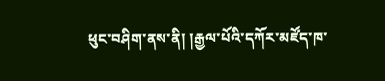ཕུང་བཤིག་ནས་ནི། །རྒྱལ་པོའི་དཀོར་མཛོད་ཁ་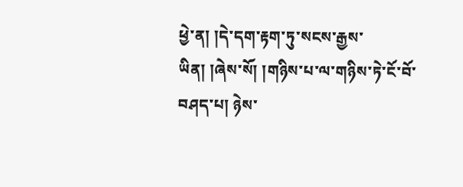ཕྱེ་ན། །དེ་དག་རྟག་ཏུ་སངས་རྒྱས་ཡིན། །ཞེས་སོ། །གཉིས་པ་ལ་གཉིས་ཏེ་ངོ་བོ་བཤད་པ། ཉེས་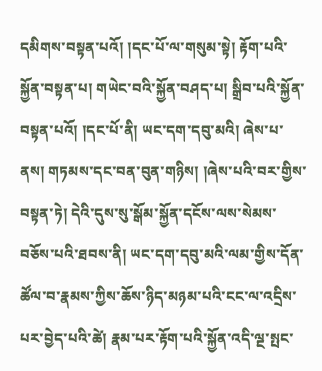དམིགས་བསྟན་པའོ། །དང་པོ་ལ་གསུམ་སྟེ། རྟོག་པའི་སྐྱོན་བསྟན་པ། གཡེང་བའི་སྐྱོན་བཤད་པ། སྒྲིབ་པའི་སྐྱོན་བསྟན་པའོ། །དང་པོ་ནི། ཡང་དག་དབུ་མའི། ཞེས་པ་ནས། གཏམས་དང་བན་བུན་གཉིས། །ཞེས་པའི་བར་གྱིས་བསྟན་ཏེ། དེའི་དུས་སུ་སྒོམ་སྐྱོན་དངོས་ལས་སེམས་བཅོས་པའི་ཐབས་ནི། ཡང་དག་དབུ་མའི་ལམ་གྱིས་དོན་ཚོལ་བ་རྣམས་ཀྱིས་ཆོས་ཉིད་མཉམ་པའི་ངང་ལ་འདྲིས་པར་བྱེད་པའི་ཚེ། རྣམ་པར་རྟོག་པའི་སྐྱོན་འདི་ལྔ་སྤང་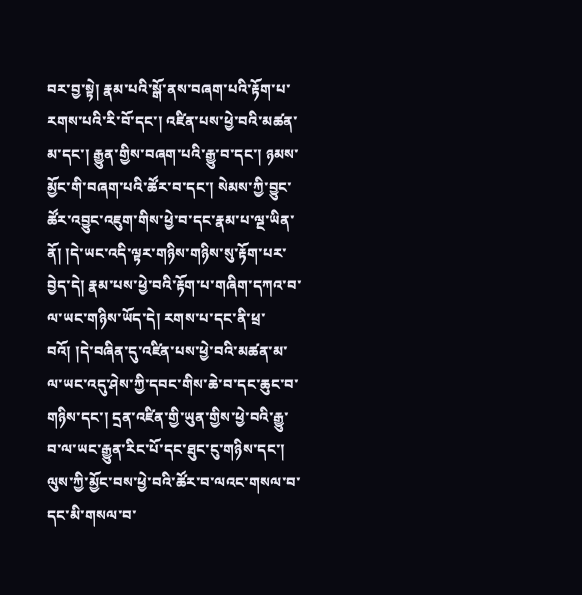བར་བྱ་སྟེ། རྣམ་པའི་སྒོ་ནས་བཞག་པའི་རྟོག་པ་རགས་པའི་རི་བོ་དང་། འཛིན་པས་ཕྱེ་བའི་མཚན་མ་དང་། རྒྱུན་གྱིས་བཞག་པའི་རྒྱུ་བ་དང་། ཉམས་མྱོང་གི་བཞག་པའི་ཚོར་བ་དང་། སེམས་ཀྱི་བྱུང་ཚོར་འབྱུང་འཇུག་གིས་ཕྱེ་བ་དང་རྣམ་པ་ལྔ་ཡིན་ནོ། །དེ་ཡང་འདི་ལྟར་གཉིས་གཉིས་སུ་རྟོག་པར་བྱེད་དེ། རྣམ་པས་ཕྱེ་བའི་རྟོག་པ་གཞིག་དཀའ་བ་ལ་ཡང་གཉིས་ཡོད་དེ། རགས་པ་དང་ནི་ཕྲ་བའོ། །དེ་བཞིན་དུ་འཛིན་པས་ཕྱེ་བའི་མཚན་མ་ལ་ཡང་འདུ་ཤེས་ཀྱི་དབང་གིས་ཆེ་བ་དང་ཆུང་བ་གཉིས་དང་། དྲན་འཛིན་གྱི་ཡུན་གྱིས་ཕྱེ་བའི་རྒྱུ་བ་ལ་ཡང་རྒྱུན་རིང་པོ་དང་ཐུང་ངུ་གཉིས་དང་། ལུས་ཀྱི་མྱོང་བས་ཕྱེ་བའི་ཚོར་བ་ལའང་གསལ་བ་དང་མི་གསལ་བ་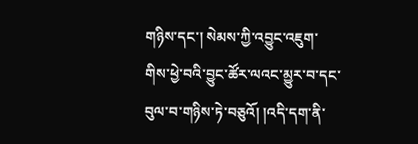གཉིས་དང་། སེམས་ཀྱི་འབྱུང་འཇུག་གིས་ཕྱེ་བའི་བྱུང་ཚོར་ལའང་མྱུར་བ་དང་བུལ་བ་གཉིས་ཏེ་བཅུའོ། །འདི་དག་ནི་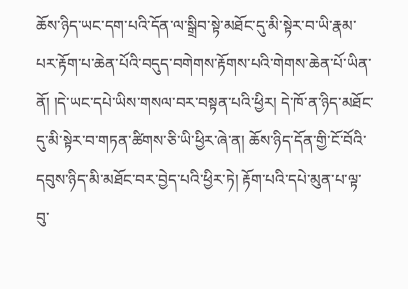ཆོས་ཉིད་ཡང་དག་པའི་དོན་ལ་སྒྲིབ་སྟེ་མཐོང་དུ་མི་སྟེར་བ་ཡི་རྣམ་པར་རྟོག་པ་ཆེན་པོའི་བདུད་བགེགས་རྟོགས་པའི་གེགས་ཆེན་པོ་ཡིན་ནོ། །དེ་ཡང་དཔེ་ཡིས་གསལ་བར་བསྟན་པའི་ཕྱིར། དེ་ཁོ་ན་ཉིད་མཐོང་དུ་མི་སྟེར་བ་གཏན་ཚིགས་ཅི་ཡི་ཕྱིར་ཞེ་ན། ཆོས་ཉིད་དོན་གྱི་ངོ་བོའི་དབུས་ཉིད་མི་མཐོང་བར་བྱེད་པའི་ཕྱིར་ཏེ། རྟོག་པའི་དཔེ་མུན་པ་ལྟ་བུ་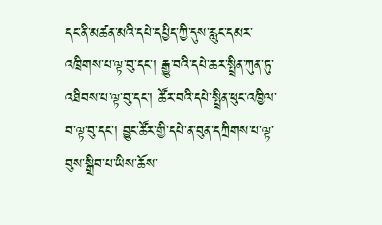དང་ནི་མཚན་མའི་དཔེ་དཔྱིད་ཀྱི་དུས་རླུང་དམར་འཁྲིགས་པ་ལྟ་བུ་དང་། རྒྱུ་བའི་དཔེ་ཆར་སྤྲིན་ཀུན་ཏུ་འཐིབས་པ་ལྟ་བུ་དང་། ཚོར་བའི་དཔེ་སྤྲིན་ཕུང་འཁྱིལ་བ་ལྟ་བུ་དང་། བྱུང་ཚོར་གྱི་དཔེ་ན་བུན་དཀྲིགས་པ་ལྟ་བུས་སྒྲིབ་པ་ཡིས་ཆོས་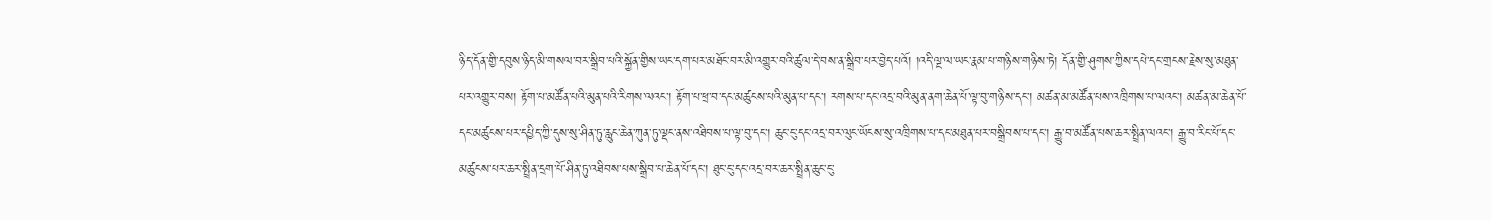ཉིད་དོན་གྱི་དབུས་ཉིད་མི་གསལ་བར་སྒྲིབ་པའི་སྐྱོན་གྱིས་ཡང་དག་པར་མཐོང་བར་མི་འགྱུར་བའི་ཚུལ་དེ་བས་ན་སྒྲིབ་པར་བྱེད་པའོ། །འདི་ལྔ་ལ་ཡང་རྣམ་པ་གཉིས་གཉིས་ཏེ། དོན་གྱི་ཤུགས་ཀྱིས་དཔེ་དང་གྲངས་རྗེས་སུ་མཐུན་པར་འགྱུར་བས། རྟོག་པ་མཚོན་པའི་མུན་པའི་རིགས་ལའང་། རྟོག་པ་ཕྲ་བ་དང་མཚུངས་པའི་མུན་པ་དང་། རགས་པ་དང་འདྲ་བའི་མུན་ནག་ཆེན་པོ་ལྟ་བུ་གཉིས་དང་། མཚན་མ་མཚོན་པས་འཁྲིགས་པ་ལའང་། མཚན་མ་ཆེན་པོ་དང་མཚུངས་པར་དཔྱིད་ཀྱི་དུས་སུ་ཤིན་ཏུ་རླུང་ཆེན་ཀུན་ཏུ་ལྡང་ནས་འཐིབས་པ་ལྟ་བུ་དང་། ཆུང་ངུ་དང་འདྲ་བར་ལུང་ཡོངས་སུ་འཁྲིགས་པ་དང་མཐུན་པར་བསྒྲིབས་པ་དང་། རྒྱུ་བ་མཚོན་པས་ཆར་སྤྲིན་ལའང་། རྒྱུ་བ་རིང་པོ་དང་མཚུངས་པར་ཆར་སྤྲིན་དྲག་པོ་ཤིན་ཏུ་འཐིབས་པས་སྒྲིབ་པ་ཆེན་པོ་དང་། ཐུང་ངུ་དང་འདྲ་བར་ཆར་སྤྲིན་ཆུང་ངུ་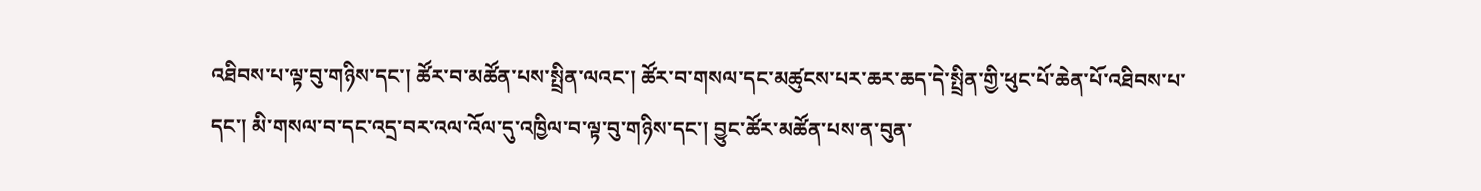འཐིབས་པ་ལྟ་བུ་གཉིས་དང་། ཚོར་བ་མཚོན་པས་སྤྲིན་ལའང་། ཚོར་བ་གསལ་དང་མཚུངས་པར་ཆར་ཆད་དེ་སྤྲིན་གྱི་ཕུང་པོ་ཆེན་པོ་འཐིབས་པ་དང་། མི་གསལ་བ་དང་འདྲ་བར་འལ་འོལ་དུ་འཁྱིལ་བ་ལྟ་བུ་གཉིས་དང་། བྱུང་ཚོར་མཚོན་པས་ན་བུན་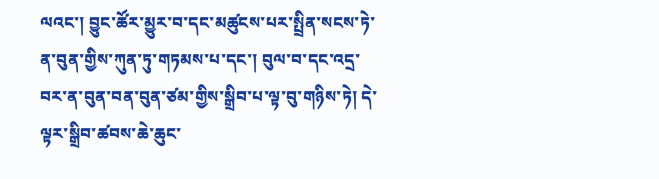ལའང་། བྱུང་ཚོར་མྱུར་བ་དང་མཚུངས་པར་སྤྲིན་སངས་ཏེ་ན་བུན་གྱིས་ཀུན་ཏུ་གཏམས་པ་དང་། བུལ་བ་དང་འདྲ་བར་ན་བུན་བན་བུན་ཙམ་གྱིས་སྒྲིབ་པ་ལྟ་བུ་གཉིས་ཏེ། དེ་ལྟར་སྒྲིབ་ཚབས་ཆེ་ཆུང་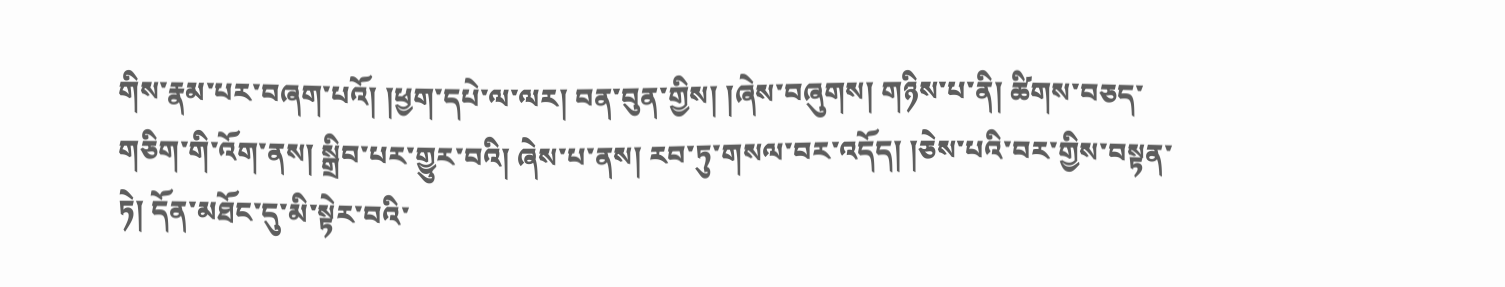གིས་རྣམ་པར་བཞག་པའོ། །ཕྱག་དཔེ་ལ་ལར། བན་བུན་གྱིས། །ཞེས་བཞུགས། གཉིས་པ་ནི། ཚིགས་བཅད་གཅིག་གི་འོག་ནས། སྒྲིབ་པར་གྱུར་བའི། ཞེས་པ་ནས། རབ་ཏུ་གསལ་བར་འདོད། །ཅེས་པའི་བར་གྱིས་བསྟན་ཏེ། དོན་མཐོང་དུ་མི་སྟེར་བའི་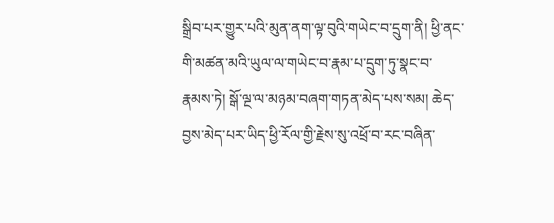སྒྲིབ་པར་གྱུར་པའི་མུན་ནག་ལྟ་བུའི་གཡེང་བ་དྲུག་ནི། ཕྱི་ནང་གི་མཚན་མའི་ཡུལ་ལ་གཡེང་བ་རྣམ་པ་དྲུག་ཏུ་སྣང་བ་རྣམས་ཏེ། སྒོ་ལྔ་ལ་མཉམ་བཞག་གཏན་མེད་པས་སམ། ཆེད་བྱས་མེད་པར་ཡིད་ཕྱི་རོལ་གྱི་རྗེས་སུ་འཕྲོ་བ་རང་བཞིན་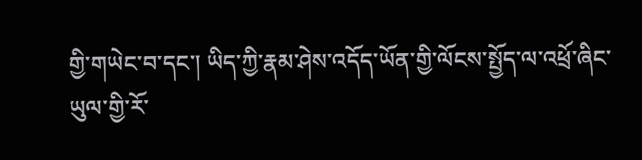གྱི་གཡེང་བ་དང་། ཡིད་ཀྱི་རྣམ་ཤེས་འདོད་ཡོན་གྱི་ལོངས་སྤྱོད་ལ་འཕྲོ་ཞིང་ཡུལ་གྱི་རོ་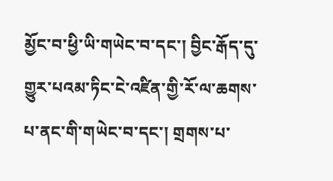མྱོང་བ་ཕྱི་ཡི་གཡེང་བ་དང་། བྱིང་རྒོད་དུ་གྱུར་པའམ་ཏིང་ངེ་འཛིན་གྱི་རོ་ལ་ཆགས་པ་ནང་གི་གཡེང་བ་དང་། གྲགས་པ་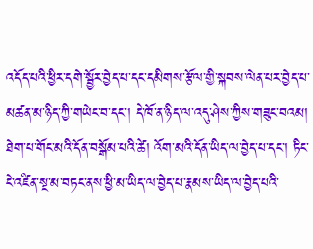འདོད་པའི་ཕྱིར་དགེ་སྦྱོར་བྱེད་པ་དང་དམིགས་རྩོལ་གྱི་སྐབས་ལེན་པར་བྱེད་པ་མཚན་མ་ཉིད་ཀྱི་གཡེང་བ་དང་། དེ་ཁོ་ན་ཉིད་ལ་འདུ་ཤེས་ཀྱིས་གཟུང་བའམ། ཐེག་པ་གོང་མའི་དོན་བསྒོམ་པའི་ཚེ། འོག་མའི་དོན་ཡིད་ལ་བྱེད་པ་དང་། ཏིང་ངེ་འཛིན་སྔ་མ་བཏང་ནས་ཕྱི་མ་ཡིད་ལ་བྱེད་པ་རྣམས་ཡིད་ལ་བྱེད་པའི་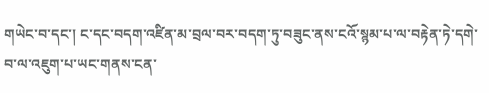གཡེང་བ་དང་། ང་དང་བདག་འཛིན་མ་བྲལ་བར་བདག་ཏུ་བཟུང་ནས་ངའོ་སྙམ་པ་ལ་བརྟེན་ཏེ་དགེ་བ་ལ་འཇུག་པ་ཡང་གནས་ངན་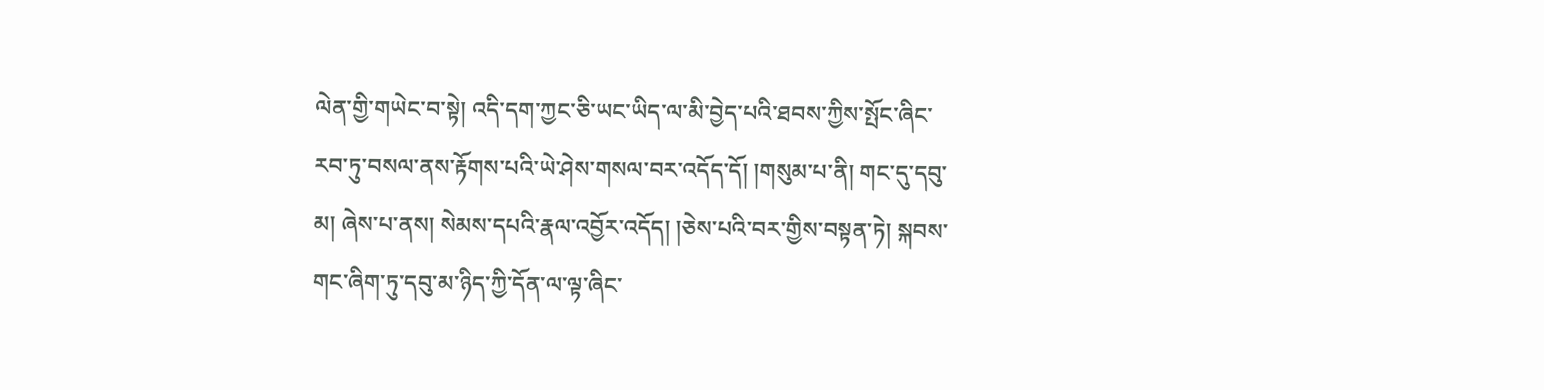ལེན་གྱི་གཡེང་བ་སྟེ། འདི་དག་ཀྱང་ཅི་ཡང་ཡིད་ལ་མི་བྱེད་པའི་ཐབས་ཀྱིས་སྤོང་ཞིང་རབ་ཏུ་བསལ་ནས་རྟོགས་པའི་ཡེ་ཤེས་གསལ་བར་འདོད་དོ། །གསུམ་པ་ནི། གང་དུ་དབུ་མ། ཞེས་པ་ནས། སེམས་དཔའི་རྣལ་འབྱོར་འདོད། །ཅེས་པའི་བར་གྱིས་བསྟན་ཏེ། སྐབས་གང་ཞིག་ཏུ་དབུ་མ་ཉིད་ཀྱི་དོན་ལ་ལྟ་ཞིང་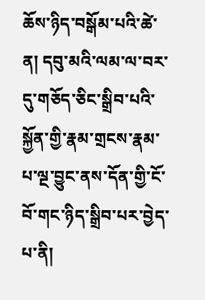ཆོས་ཉིད་བསྒོམ་པའི་ཚེ་ན། དབུ་མའི་ལམ་ལ་བར་དུ་གཅོད་ཅིང་སྒྲིབ་པའི་སྐྱོན་གྱི་རྣམ་གྲངས་རྣམ་པ་ལྔ་བྱུང་ནས་དོན་གྱི་ངོ་བོ་གང་ཉིད་སྒྲིབ་པར་བྱེད་པ་ནི།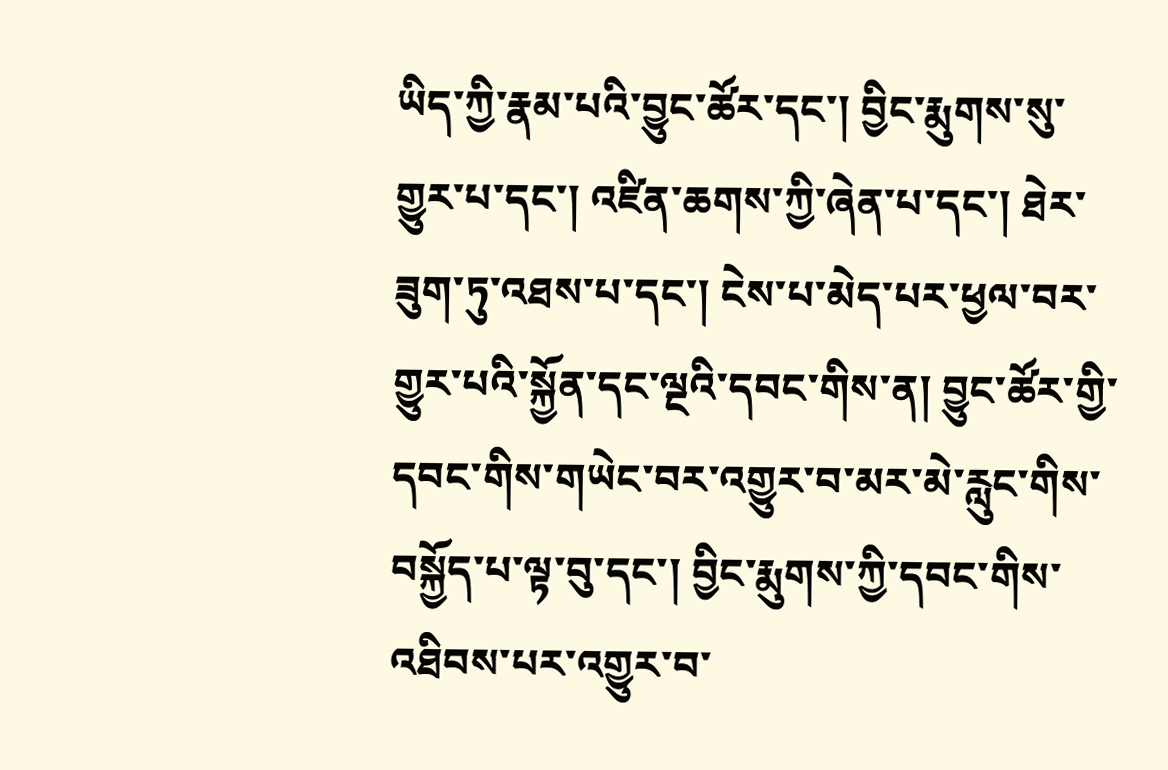ཡིད་ཀྱི་རྣམ་པའི་བྱུང་ཚོར་དང་། བྱིང་རྨུགས་སུ་གྱུར་པ་དང་། འཛིན་ཆགས་ཀྱི་ཞེན་པ་དང་། ཐེར་ཟུག་ཏུ་འཐས་པ་དང་། ངེས་པ་མེད་པར་ཕྱལ་བར་གྱུར་པའི་སྐྱོན་དང་ལྔའི་དབང་གིས་ན། བྱུང་ཚོར་གྱི་དབང་གིས་གཡེང་བར་འགྱུར་བ་མར་མེ་རླུང་གིས་བསྐྱོད་པ་ལྟ་བུ་དང་། བྱིང་རྨུགས་ཀྱི་དབང་གིས་འཐིབས་པར་འགྱུར་བ་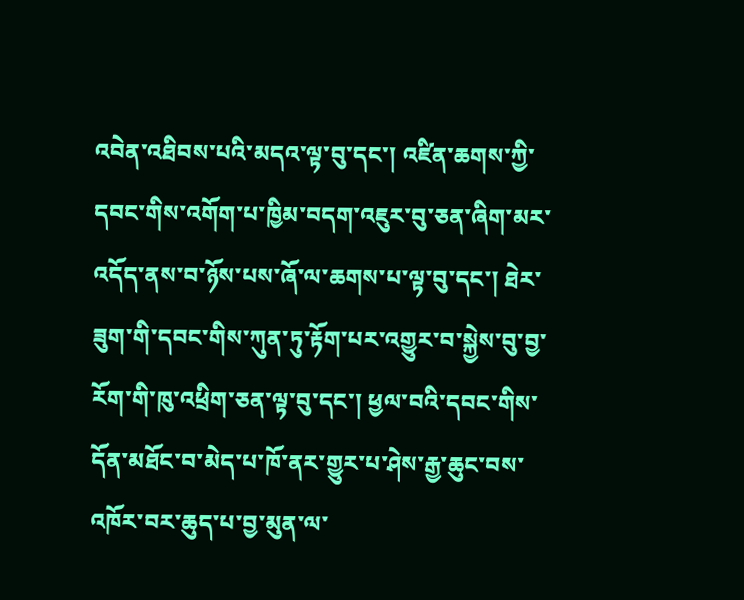འབེན་འཐིབས་པའི་མདའ་ལྟ་བུ་དང་། འཛིན་ཆགས་ཀྱི་དབང་གིས་འགོག་པ་ཁྱིམ་བདག་འཇུར་བུ་ཅན་ཞིག་མར་འདོད་ནས་བ་ཉོས་པས་ཞོ་ལ་ཆགས་པ་ལྟ་བུ་དང་། ཐེར་ཟུག་གི་དབང་གིས་ཀུན་ཏུ་རྟོག་པར་འགྱུར་བ་སྐྱེས་བུ་བྱ་རོག་གི་ཁུ་འཕྲིག་ཅན་ལྟ་བུ་དང་། ཕྱལ་བའི་དབང་གིས་དོན་མཐོང་བ་མེད་པ་ཁོ་ནར་གྱུར་པ་ཤེས་རྒྱ་ཆུང་བས་འཁོར་བར་ཆུད་པ་བྱ་མུན་ལ་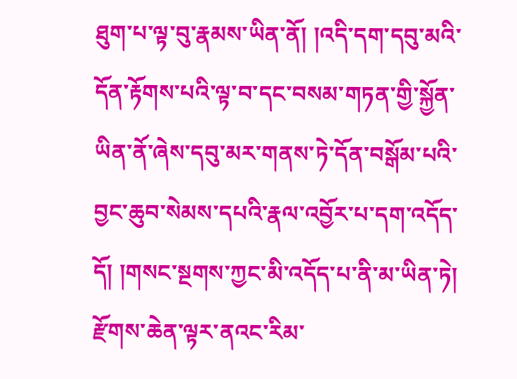ཐུག་པ་ལྟ་བུ་རྣམས་ཡིན་ནོ། །འདི་དག་དབུ་མའི་དོན་རྟོགས་པའི་ལྟ་བ་དང་བསམ་གཏན་གྱི་སྐྱོན་ཡིན་ནོ་ཞེས་དབུ་མར་གནས་ཏེ་དོན་བསྒོམ་པའི་བྱང་ཆུབ་སེམས་དཔའི་རྣལ་འབྱོར་པ་དག་འདོད་དོ། །གསང་སྔགས་ཀྱང་མི་འདོད་པ་ནི་མ་ཡིན་ཏེ། རྫོགས་ཆེན་ལྟར་ནའང་རིམ་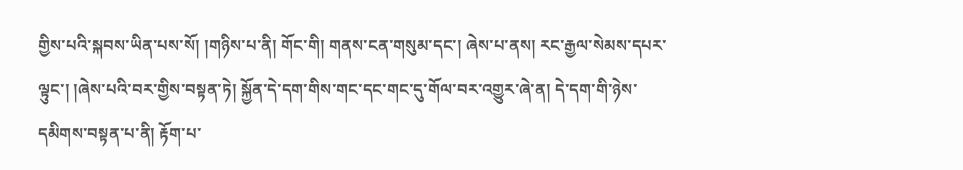གྱིས་པའི་སྐབས་ཡིན་པས་སོ། །གཉིས་པ་ནི། གོང་གི། གནས་ངན་གསུམ་དང་། ཞེས་པ་ནས། རང་རྒྱལ་སེམས་དཔར་ལྟུང་། །ཞེས་པའི་བར་གྱིས་བསྟན་ཏེ། སྐྱོན་དེ་དག་གིས་གང་དང་གང་དུ་གོལ་བར་འགྱུར་ཞེ་ན། དེ་དག་གི་ཉེས་དམིགས་བསྟན་པ་ནི། རྟོག་པ་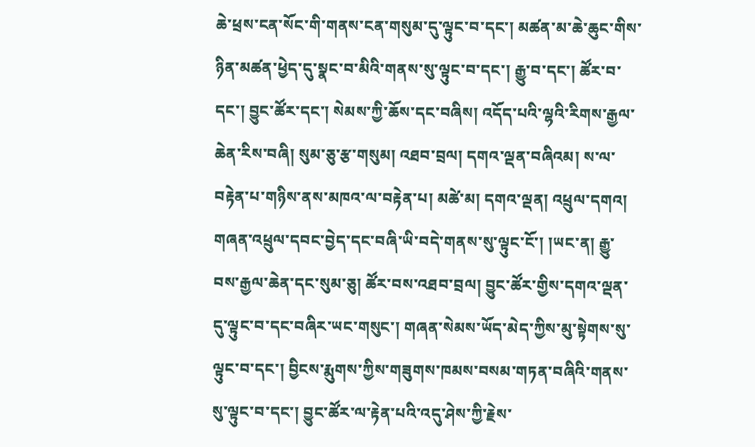ཆེ་ཕྲས་ངན་སོང་གི་གནས་ངན་གསུམ་དུ་ལྟུང་བ་དང་། མཚན་མ་ཆེ་ཆུང་གིས་ཉིན་མཚན་ཕྱེད་དུ་སྣང་བ་མིའི་གནས་སུ་ལྟུང་བ་དང་། རྒྱུ་བ་དང་། ཚོར་བ་དང་། བྱུང་ཚོར་དང་། སེམས་ཀྱི་ཆོས་དང་བཞིས། འདོད་པའི་ལྷའི་རིགས་རྒྱལ་ཆེན་རིས་བཞི། སུམ་ཅུ་རྩ་གསུམ། འཐབ་བྲལ། དགའ་ལྡན་བཞིའམ། ས་ལ་བརྟེན་པ་གཉིས་ནས་མཁའ་ལ་བརྟེན་པ། མཚེ་མ། དགའ་ལྡན། འཕྲུལ་དགའ། གཞན་འཕྲུལ་དབང་བྱེད་དང་བཞི་ཡི་བདེ་གནས་སུ་ལྟུང་ངོ་། །ཡང་ན། རྒྱུ་བས་རྒྱལ་ཆེན་དང་སུམ་ཅུ། ཚོར་བས་འཐབ་བྲལ། བྱུང་ཚོར་གྱིས་དགའ་ལྡན་དུ་ལྟུང་བ་དང་བཞིར་ཡང་གསུང་། གཞན་སེམས་ཡོད་མེད་ཀྱིས་མུ་སྟེགས་སུ་ལྟུང་བ་དང་། བྱིངས་རྨུགས་ཀྱིས་གཟུགས་ཁམས་བསམ་གཏན་བཞིའི་གནས་སུ་ལྟུང་བ་དང་། བྱུང་ཚོར་ལ་རྟེན་པའི་འདུ་ཤེས་ཀྱི་རྗེས་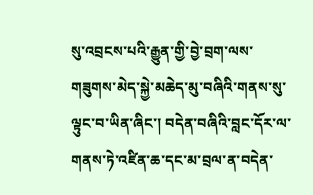སུ་འབྲངས་པའི་རྒྱུན་གྱི་བྱེ་བྲག་ལས་གཟུགས་མེད་སྐྱེ་མཆེད་མུ་བཞིའི་གནས་སུ་ལྟུང་བ་ཡིན་ཞིང་། བདེན་བཞིའི་བླང་དོར་ལ་གནས་ཏེ་འཛིན་ཆ་དང་མ་བྲལ་ན་བདེན་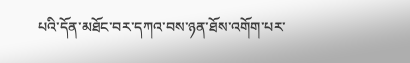པའི་དོན་མཐོང་བར་དཀའ་བས་ཉན་ཐོས་འགོག་པར་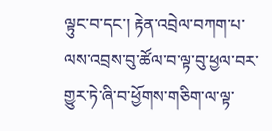ལྟུང་བ་དང་། རྟེན་འབྲེལ་བཀག་པ་ལས་འབྲས་བུ་ཚོལ་བ་ལྟ་བུ་ཕྱལ་བར་གྱུར་ཏེ་ཞི་བ་ཕྱོགས་གཅིག་ལ་ལྟ་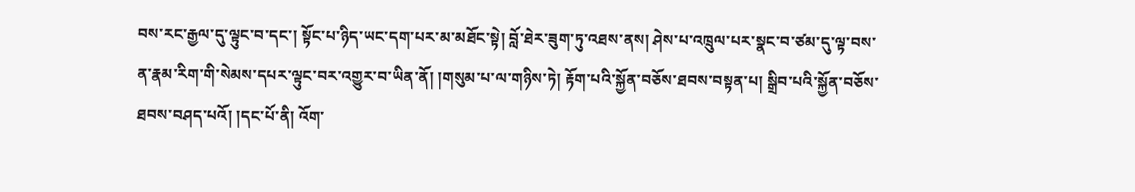བས་རང་རྒྱལ་དུ་ལྟུང་བ་དང་། སྟོང་པ་ཉིད་ཡང་དག་པར་མ་མཐོང་སྟེ། བློ་ཐེར་ཟུག་ཏུ་འཐས་ནས། ཤེས་པ་འཁྲུལ་པར་སྣང་བ་ཙམ་དུ་ལྟ་བས་ན་རྣམ་རིག་གི་སེམས་དཔར་ལྟུང་བར་འགྱུར་བ་ཡིན་ནོ། །གསུམ་པ་ལ་གཉིས་ཏེ། རྟོག་པའི་སྐྱོན་བཅོས་ཐབས་བསྟན་པ། སྒྲིབ་པའི་སྐྱོན་བཅོས་ཐབས་བཤད་པའོ། །དང་པོ་ནི། འོག་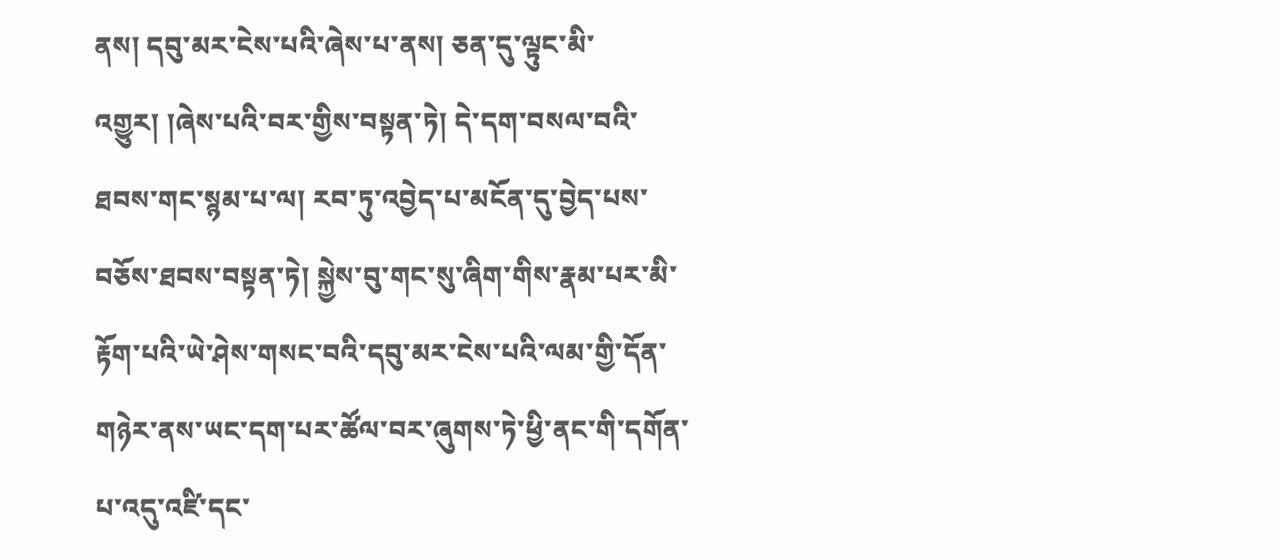ནས། དབུ་མར་ངེས་པའི་ཞེས་པ་ནས། ཅན་དུ་ལྟུང་མི་འགྱུར། །ཞེས་པའི་བར་གྱིས་བསྟན་ཏེ། དེ་དག་བསལ་བའི་ཐབས་གང་སྙམ་པ་ལ། རབ་ཏུ་འབྱེད་པ་མངོན་དུ་བྱེད་པས་བཅོས་ཐབས་བསྟན་ཏེ། སྐྱེས་བུ་གང་སུ་ཞིག་གིས་རྣམ་པར་མི་རྟོག་པའི་ཡེ་ཤེས་གསང་བའི་དབུ་མར་ངེས་པའི་ལམ་གྱི་དོན་གཉེར་ནས་ཡང་དག་པར་ཚོལ་བར་ཞུགས་ཏེ་ཕྱི་ནང་གི་དགོན་པ་འདུ་འཛི་དང་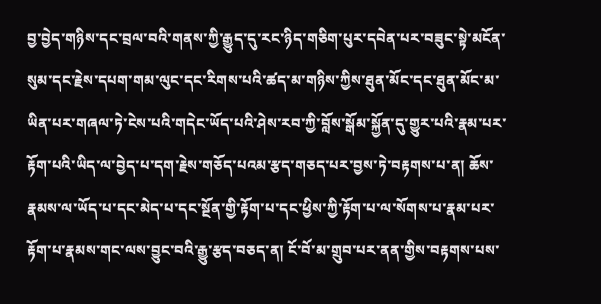བྱ་བྱེད་གཉིས་དང་བྲལ་བའི་གནས་ཀྱི་རྒྱུད་དུ་རང་ཉིད་གཅིག་པུར་དབེན་པར་བཟུང་སྟེ་མངོན་སུམ་དང་རྗེས་དཔག་གམ་ལུང་དང་རིགས་པའི་ཚད་མ་གཉིས་ཀྱིས་ཐུན་མོང་དང་ཐུན་མོང་མ་ཡིན་པར་གཞལ་ཏེ་ངེས་པའི་གདེང་ཡོད་པའི་ཤེས་རབ་ཀྱི་བློས་སྒོམ་སྐྱོན་དུ་གྱུར་པའི་རྣམ་པར་རྟོག་པའི་ཡིད་ལ་བྱེད་པ་དག་རྗེས་གཅོད་པའམ་རྩད་གཅད་པར་བྱས་ཏེ་བརྟགས་པ་ན། ཆོས་རྣམས་ལ་ཡོད་པ་དང་མེད་པ་དང་སྔོན་གྱི་རྟོག་པ་དང་ཕྱིས་ཀྱི་རྟོག་པ་ལ་སོགས་པ་རྣམ་པར་རྟོག་པ་རྣམས་གང་ལས་བྱུང་བའི་རྒྱུ་རྩད་བཅད་ན། ངོ་བོ་མ་གྲུབ་པར་ནན་གྱིས་བརྟགས་པས་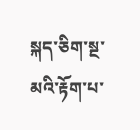སྐད་ཅིག་སྔ་མའི་རྟོག་པ་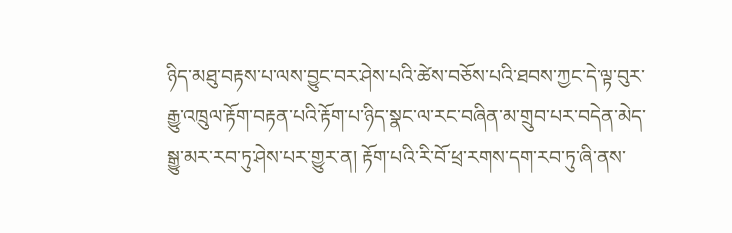ཉིད་མཐུ་བརྟས་པ་ལས་བྱུང་བར་ཤེས་པའི་ཚེས་བཅོས་པའི་ཐབས་ཀྱང་དེ་ལྟ་བུར་རྒྱུ་འཁྲུལ་རྟོག་བརྟན་པའི་རྟོག་པ་ཉིད་སྣང་ལ་རང་བཞིན་མ་གྲུབ་པར་བདེན་མེད་སྒྱུ་མར་རབ་ཏུ་ཤེས་པར་གྱུར་ན། རྟོག་པའི་རི་བོ་ཕྲ་རགས་དག་རབ་ཏུ་ཞི་ནས་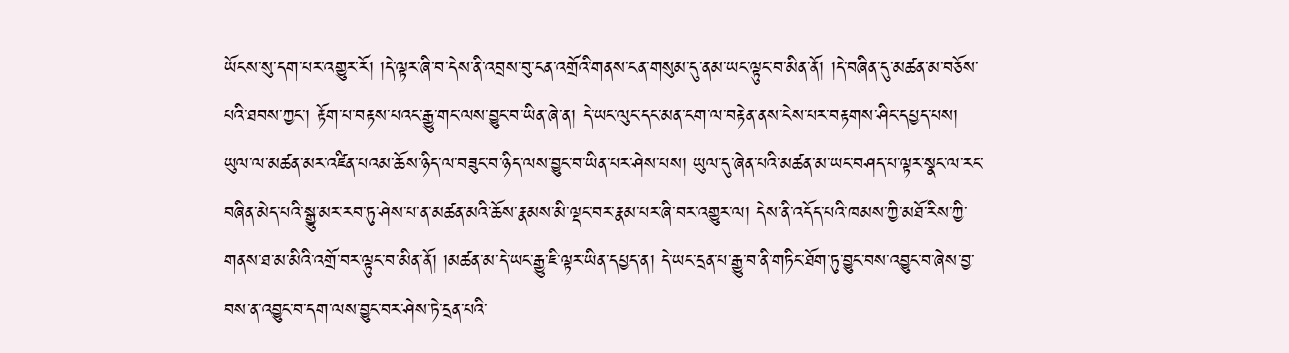ཡོངས་སུ་དག་པར་འགྱུར་རོ། །དེ་ལྟར་ཞི་བ་དེས་ནི་འབྲས་བུ་ངན་འགྲོའི་གནས་ངན་གསུམ་དུ་ནམ་ཡང་ལྟུང་བ་མིན་ནོ། །དེ་བཞིན་དུ་མཚན་མ་བཅོས་པའི་ཐབས་ཀྱང་། རྟོག་པ་བརྟས་པའང་རྒྱུ་གང་ལས་བྱུང་བ་ཡིན་ཞེ་ན། དེ་ཡང་ལུང་དང་མན་ངག་ལ་བརྟེན་ནས་ངེས་པར་བརྟགས་ཤིང་དཔྱད་པས། ཡུལ་ལ་མཚན་མར་འཛིན་པའམ་ཆོས་ཉིད་ལ་བཟུང་བ་ཉིད་ལས་བྱུང་བ་ཡིན་པར་ཤེས་པས། ཡུལ་དུ་ཞེན་པའི་མཚན་མ་ཡང་བཤད་པ་ལྟར་སྣང་ལ་རང་བཞིན་མེད་པའི་སྒྱུ་མར་རབ་ཏུ་ཤེས་པ་ན་མཚན་མའི་ཆོས་རྣམས་མི་ལྡང་བར་རྣམ་པར་ཞི་བར་འགྱུར་ལ། དེས་ནི་འདོད་པའི་ཁམས་ཀྱི་མཐོ་རིས་ཀྱི་གནས་ཐ་མ་མིའི་འགྲོ་བར་ལྟུང་བ་མིན་ནོ། །མཚན་མ་དེ་ཡང་རྒྱུ་ཇི་ལྟར་ཡིན་དཔྱད་ན། དེ་ཡང་དྲན་པ་རྒྱུ་བ་ནི་གཏིང་ཐོག་ཏུ་བྱུང་བས་འབྱུང་བ་ཞེས་བྱ་བས་ན་འབྱུང་བ་དག་ལས་བྱུང་བར་ཤེས་ཏེ་དྲན་པའི་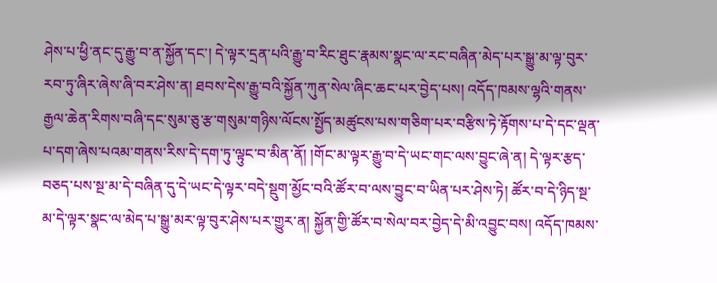ཤེས་པ་ཕྱི་ནང་དུ་རྒྱུ་བ་ན་སྐྱོན་དང་། དེ་ལྟར་དྲན་པའི་རྒྱུ་བ་རིང་ཐུང་རྣམས་སྣང་ལ་རང་བཞིན་མེད་པར་སྒྱུ་མ་ལྟ་བུར་རབ་ཏུ་ཞིར་ཞེས་ཞི་བར་ཤེས་ན། ཐབས་དེས་རྒྱུ་བའི་སྐྱོན་ཀུན་སེལ་ཞིང་ཆང་པར་བྱེད་པས། འདོད་ཁམས་ལྷའི་གནས་རྒྱལ་ཆེན་རིགས་བཞི་དང་སུམ་ཅུ་རྩ་གསུམ་གཉིས་ལོངས་སྤྱོད་མཚུངས་པས་གཅིག་པར་བརྩིས་ཏེ་རྟོགས་པ་དེ་དང་ལྡན་པ་དག་ཞེས་པའམ་གནས་རིས་དེ་དག་ཏུ་ལྟུང་བ་མིན་ནོ། །གོང་མ་ལྟར་རྒྱུ་བ་དེ་ཡང་གང་ལས་བྱུང་ཞེ་ན། དེ་ལྟར་རྩད་བཅད་པས་སྔ་མ་དེ་བཞིན་དུ་དེ་ཡང་དེ་ལྟར་བདེ་སྡུག་མྱོང་བའི་ཚོར་བ་ལས་བྱུང་བ་ཡིན་པར་ཤེས་ཏེ། ཚོར་བ་དེ་ཉིད་སྔ་མ་དེ་ལྟར་སྣང་ལ་མེད་པ་སྒྱུ་མར་ལྟ་བུར་ཤེས་པར་གྱུར་ན། སྐྱོན་གྱི་ཚོར་བ་སེལ་བར་བྱེད་དེ་མི་འབྱུང་བས། འདོད་ཁམས་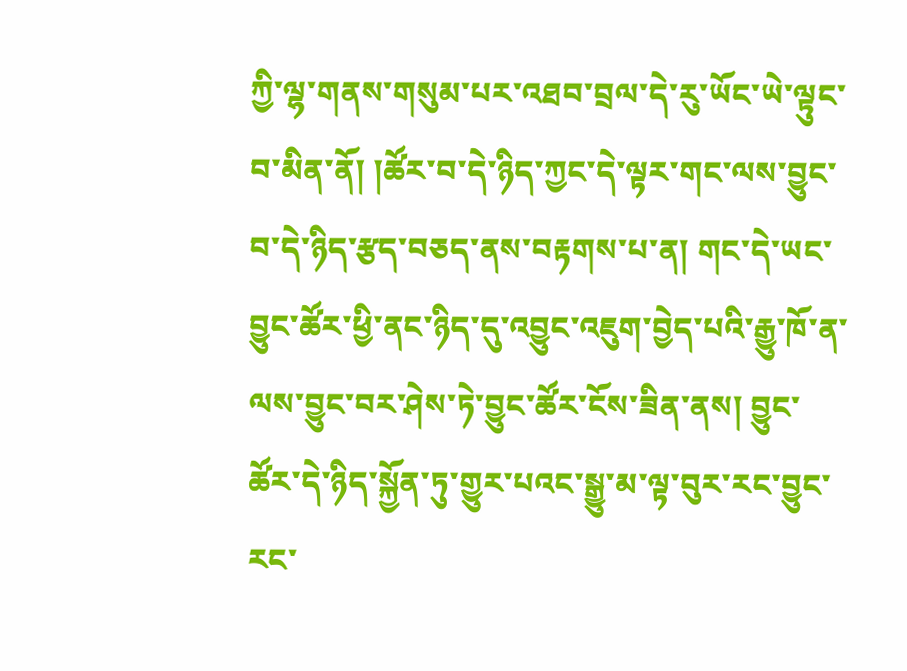ཀྱི་ལྷ་གནས་གསུམ་པར་འཐབ་བྲལ་དེ་རུ་ཡོང་ཡེ་ལྟུང་བ་མིན་ནོ། །ཚོར་བ་དེ་ཉིད་ཀྱང་དེ་ལྟར་གང་ལས་བྱུང་བ་དེ་ཉིད་རྩད་བཅད་ནས་བརྟགས་པ་ན། གང་དེ་ཡང་བྱུང་ཚོར་ཕྱི་ནང་ཉིད་དུ་འབྱུང་འཇུག་བྱེད་པའི་རྒྱུ་ཁོ་ན་ལས་བྱུང་བར་ཤེས་ཏེ་བྱུང་ཚོར་ངོས་ཟིན་ནས། བྱུང་ཚོར་དེ་ཉིད་སྐྱོན་ཏུ་གྱུར་པའང་སྒྱུ་མ་ལྟ་བུར་རང་བྱུང་རང་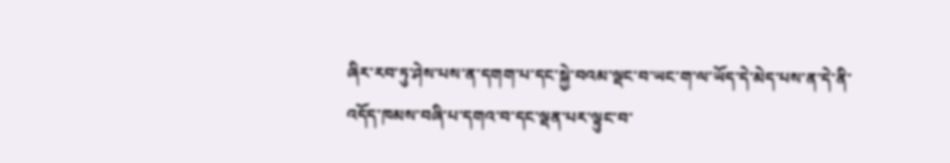ཞིར་རབ་ཏུ་ཤེས་པས་ན་དགག་པ་དང་སྐྱེ་བའམ་ལྡང་བ་ཡང་ག་ལ་ཡོད་དེ་མེད་པས་ན་དེ་ནི་འདོད་ཁམས་བཞི་པ་དགའ་བ་དང་ལྡན་པར་ལྟུང་བ་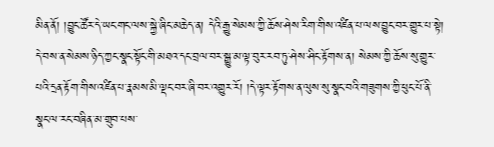མིན་ནོ། །བྱུང་ཚོར་དེ་ཡང་གང་ལས་སྐྱེ་ཞིང་མཆེད་ན། དེའི་རྒྱུ་སེམས་ཀྱི་ཆོས་ཤེས་རིག་གིས་འཛིན་པ་ལས་བྱུང་བར་གྱུར་པ་སྟེ། དེ་བས་ན་སེམས་ཉིད་ཀྱང་སྣང་སྟོང་གི་མཐའ་དང་བྲལ་བར་སྒྱུ་མ་ལྟ་བུར་རབ་ཏུ་ཤེས་ཤིང་རྟོགས་ན། སེམས་ཀྱི་ཆོས་སུ་གྱུར་པའི་དྲན་རྟོག་གིས་འཛིན་པ་རྣམས་མི་ལྡང་བར་ཞི་བར་འགྱུར་རོ། །དེ་ལྟར་རྟོགས་ན་ལུས་སུ་སྣང་བའི་གཟུགས་ཀྱི་ཕུང་པོ་ནི་སྣང་ལ་རང་བཞིན་མ་གྲུབ་པས་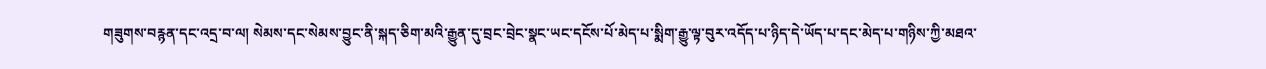གཟུགས་བརྙན་དང་འདྲ་བ་ལ། སེམས་དང་སེམས་བྱུང་ནི་སྐད་ཅིག་མའི་རྒྱུན་དུ་བྲང་བྲེང་སྣང་ཡང་དངོས་པོ་མེད་པ་སྨིག་རྒྱུ་ལྟ་བུར་འདོད་པ་ཉིད་དེ་ཡོད་པ་དང་མེད་པ་གཉིས་ཀྱི་མཐའ་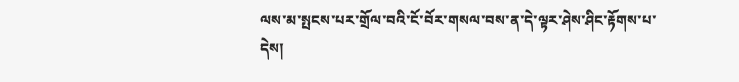ལས་མ་སྤངས་པར་གྲོལ་བའི་ངོ་བོར་གསལ་བས་ན་དེ་ལྟར་ཤེས་ཤིང་རྟོགས་པ་དེས།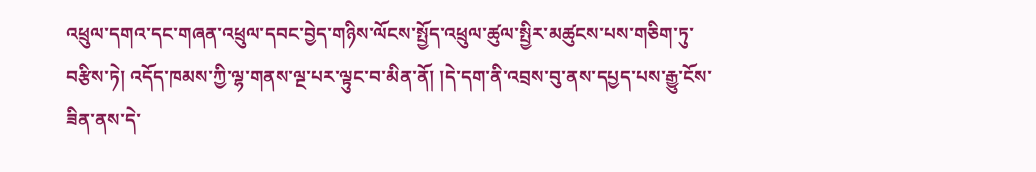འཕྲུལ་དགའ་དང་གཞན་འཕྲུལ་དབང་བྱེད་གཉིས་ལོངས་སྤྱོད་འཕྲུལ་ཚུལ་སྤྱིར་མཚུངས་པས་གཅིག་ཏུ་བརྩིས་ཏེ། འདོད་ཁམས་ཀྱི་ལྷ་གནས་ལྔ་པར་ལྟུང་བ་མིན་ནོ། །དེ་དག་ནི་འབྲས་བུ་ནས་དཔྱད་པས་རྒྱུ་ངོས་ཟིན་ནས་དེ་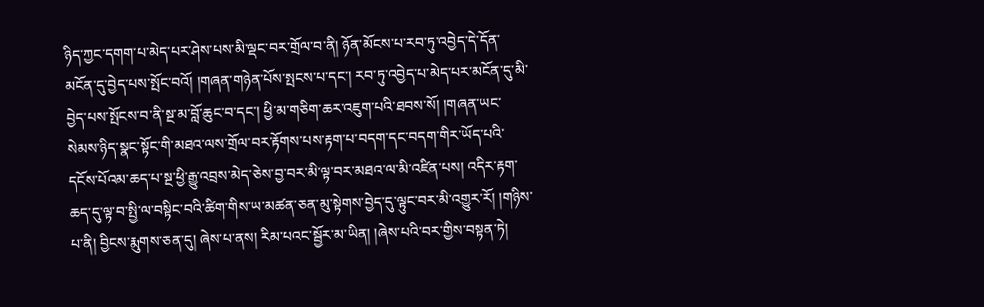ཉིད་ཀྱང་དགག་པ་མེད་པར་ཤེས་པས་མི་ལྡང་བར་གྲོལ་བ་ནི། ཉོན་མོངས་པ་རབ་ཏུ་འབྱེད་དེ་དོན་མངོན་དུ་བྱེད་པས་སྤོང་བའོ། །གཞན་གཉེན་པོས་སྤངས་པ་དང་། རབ་ཏུ་འབྱེད་པ་མེད་པར་མངོན་དུ་མི་བྱེད་པས་སྤོངས་བ་ནི་སྔ་མ་བློ་ཆུང་བ་དང་། ཕྱི་མ་གཅིག་ཆར་འཇུག་པའི་ཐབས་སོ། །གཞན་ཡང་སེམས་ཉིད་སྣང་སྟོང་གི་མཐའ་ལས་གྲོལ་བར་རྟོགས་པས་རྟག་པ་བདག་དང་བདག་གིར་ཡོད་པའི་དངོས་པོའམ་ཆད་པ་སྔ་ཕྱི་རྒྱུ་འབྲས་མེད་ཅེས་བྱ་བར་མི་ལྟ་བར་མཐའ་ལ་མི་འཛིན་པས། འདིར་རྟག་ཆད་དུ་ལྟ་བ་སྤྱི་ལ་བསྟིང་བའི་ཚིག་གིས་ཡ་མཚན་ཅན་མུ་སྟེགས་བྱེད་དུ་ལྟུང་བར་མི་འགྱུར་རོ། །གཉིས་པ་ནི། བྱིངས་རྨུགས་ཅན་དུ། ཞེས་པ་ནས། རིམ་པའང་སྦྱོར་མ་ཡིན། །ཞེས་པའི་བར་གྱིས་བསྟན་ཏེ།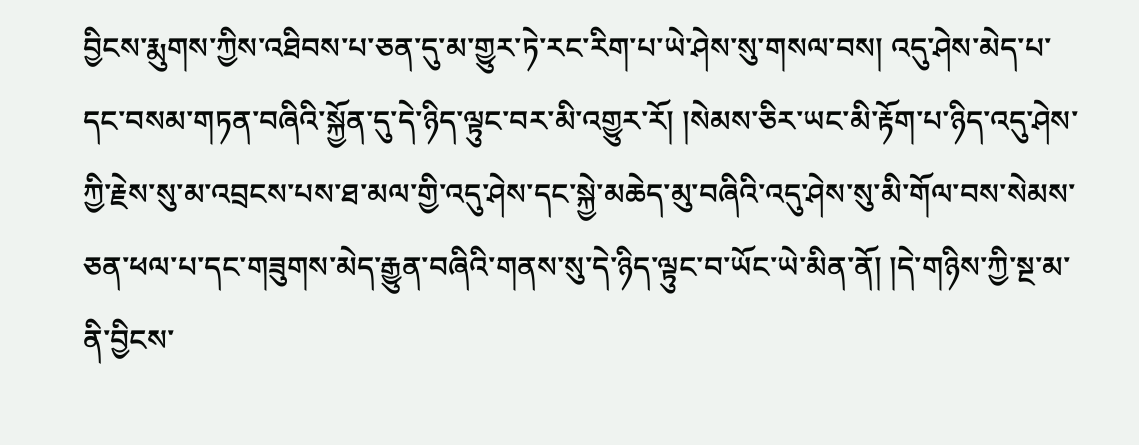བྱིངས་རྨུགས་ཀྱིས་འཐིབས་པ་ཅན་དུ་མ་གྱུར་ཏེ་རང་རིག་པ་ཡེ་ཤེས་སུ་གསལ་བས། འདུ་ཤེས་མེད་པ་དང་བསམ་གཏན་བཞིའི་སྐྱོན་དུ་དེ་ཉིད་ལྟུང་བར་མི་འགྱུར་རོ། །སེམས་ཅིར་ཡང་མི་རྟོག་པ་ཉིད་འདུ་ཤེས་ཀྱི་རྗེས་སུ་མ་འབྲངས་པས་ཐ་མལ་གྱི་འདུ་ཤེས་དང་སྐྱེ་མཆེད་མུ་བཞིའི་འདུ་ཤེས་སུ་མི་གོལ་བས་སེམས་ཅན་ཕལ་པ་དང་གཟུགས་མེད་རྒྱུན་བཞིའི་གནས་སུ་དེ་ཉིད་ལྟུང་བ་ཡོང་ཡེ་མིན་ནོ། །དེ་གཉིས་ཀྱི་སྔ་མ་ནི་བྱིངས་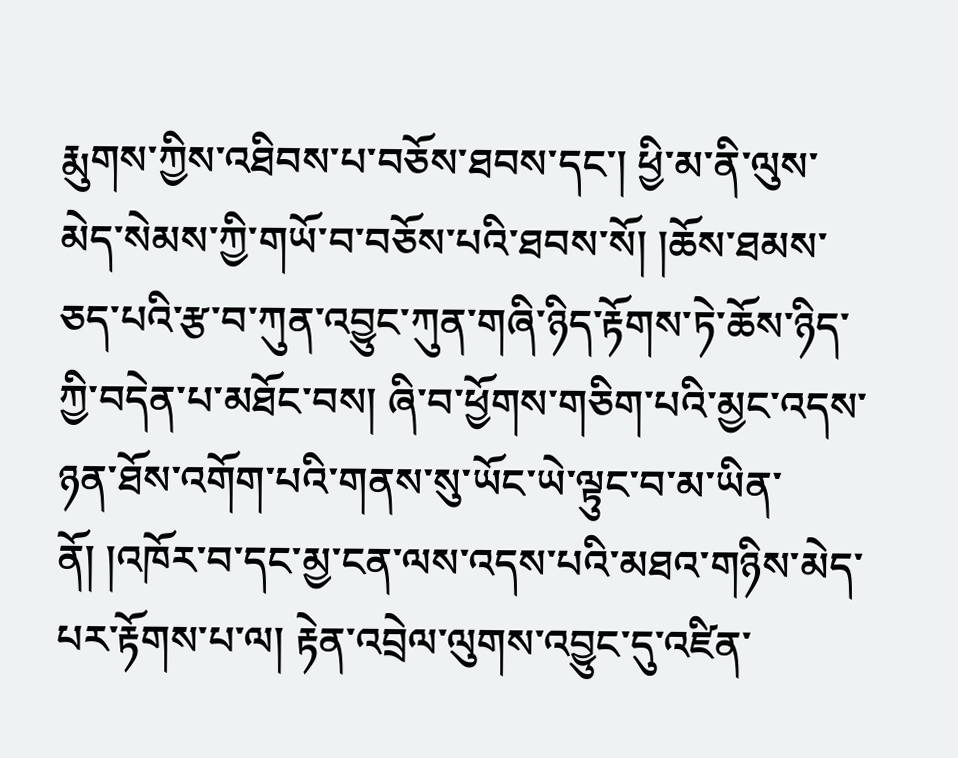རྨུགས་ཀྱིས་འཐིབས་པ་བཅོས་ཐབས་དང་། ཕྱི་མ་ནི་ལུས་མེད་སེམས་ཀྱི་གཡོ་བ་བཅོས་པའི་ཐབས་སོ། །ཆོས་ཐམས་ཅད་པའི་རྩ་བ་ཀུན་འབྱུང་ཀུན་གཞི་ཉིད་རྟོགས་ཏེ་ཆོས་ཉིད་ཀྱི་བདེན་པ་མཐོང་བས། ཞི་བ་ཕྱོགས་གཅིག་པའི་མྱང་འདས་ཉན་ཐོས་འགོག་པའི་གནས་སུ་ཡོང་ཡེ་ལྟུང་བ་མ་ཡིན་ནོ། །འཁོར་བ་དང་མྱ་ངན་ལས་འདས་པའི་མཐའ་གཉིས་མེད་པར་རྟོགས་པ་ལ། རྟེན་འབྲེལ་ལུགས་འབྱུང་དུ་འཛིན་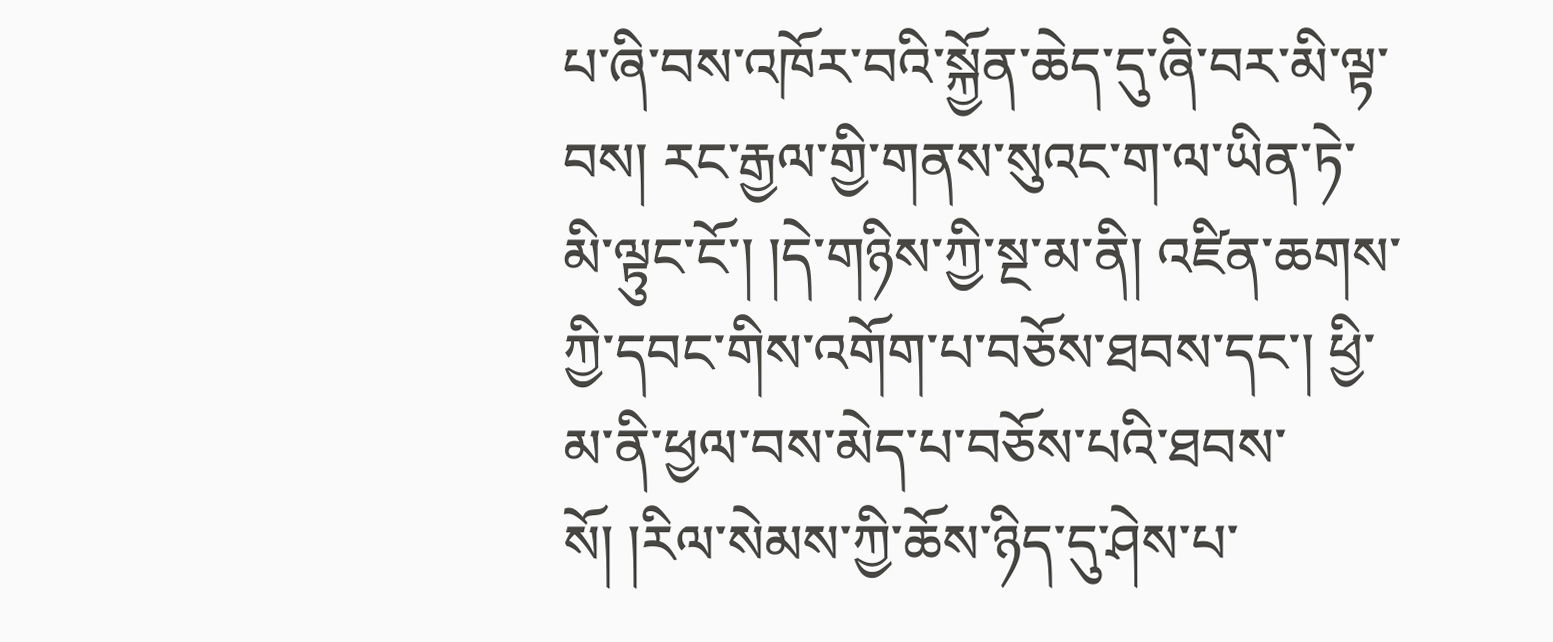པ་ཞི་བས་འཁོར་བའི་སྐྱོན་ཆེད་དུ་ཞི་བར་མི་ལྟ་བས། རང་རྒྱལ་གྱི་གནས་སུའང་ག་ལ་ཡིན་ཏེ་མི་ལྟུང་ངོ་། །དེ་གཉིས་ཀྱི་སྔ་མ་ནི། འཛིན་ཆགས་ཀྱི་དབང་གིས་འགོག་པ་བཅོས་ཐབས་དང་། ཕྱི་མ་ནི་ཕྱལ་བས་མེད་པ་བཅོས་པའི་ཐབས་སོ། །རིལ་སེམས་ཀྱི་ཆོས་ཉིད་དུ་ཤེས་པ་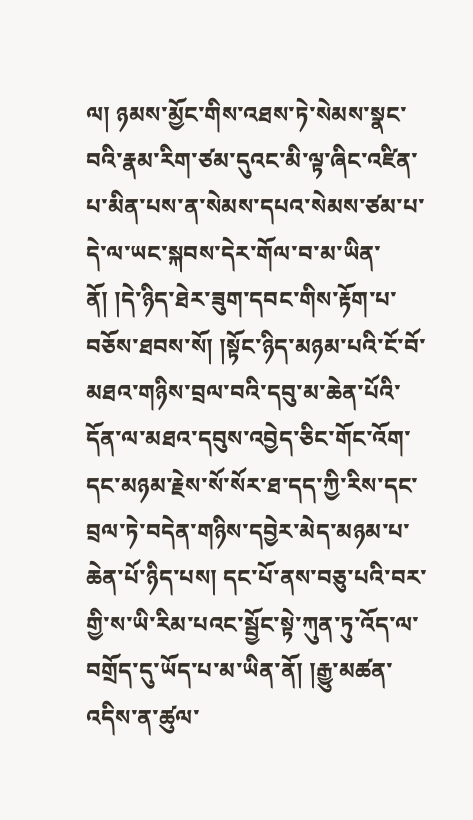ལ། ཉམས་མྱོང་གིས་འཐས་ཏེ་སེམས་སྣང་བའི་རྣམ་རིག་ཙམ་དུའང་མི་ལྟ་ཞིང་འཛིན་པ་མིན་པས་ན་སེམས་དཔའ་སེམས་ཙམ་པ་དེ་ལ་ཡང་སྐབས་དེར་གོལ་བ་མ་ཡིན་ནོ། །དེ་ཉིད་ཐེར་ཟུག་དབང་གིས་རྟོག་པ་བཅོས་ཐབས་སོ། །སྟོང་ཉིད་མཉམ་པའི་ངོ་བོ་མཐའ་གཉིས་བྲལ་བའི་དབུ་མ་ཆེན་པོའི་དོན་ལ་མཐའ་དབུས་འབྱེད་ཅིང་གོང་འོག་དང་མཉམ་རྗེས་སོ་སོར་ཐ་དད་ཀྱི་རིས་དང་བྲལ་ཏེ་བདེན་གཉིས་དབྱེར་མེད་མཉམ་པ་ཆེན་པོ་ཉིད་པས། དང་པོ་ནས་བཅུ་པའི་བར་གྱི་ས་ཡི་རིམ་པའང་སྦྱོང་སྟེ་ཀུན་ཏུ་འོད་ལ་བགྲོད་དུ་ཡོད་པ་མ་ཡིན་ནོ། །རྒྱུ་མཚན་འདིས་ན་ཚུལ་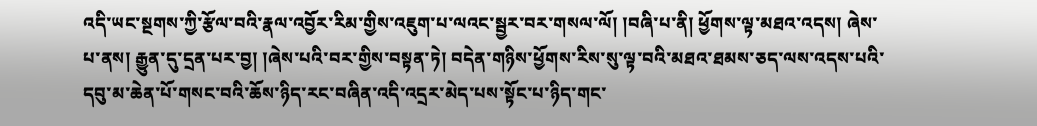འདི་ཡང་སྔགས་ཀྱི་རྩོལ་བའི་རྣལ་འབྱོར་རིམ་གྱིས་འཇུག་པ་ལའང་སྦྱར་བར་གསལ་ལོ། །བཞི་པ་ནི། ཕྱོགས་ལྟ་མཐའ་འདས། ཞེས་པ་ནས། རྒྱུན་དུ་དྲན་པར་བྱ། །ཞེས་པའི་བར་གྱིས་བསྟན་ཏེ། བདེན་གཉིས་ཕྱོགས་རིས་སུ་ལྟ་བའི་མཐའ་ཐམས་ཅད་ལས་འདས་པའི་དབུ་མ་ཆེན་པོ་གསང་བའི་ཆོས་ཉིད་རང་བཞིན་འདི་འདྲར་མེད་པས་སྟོང་པ་ཉིད་གང་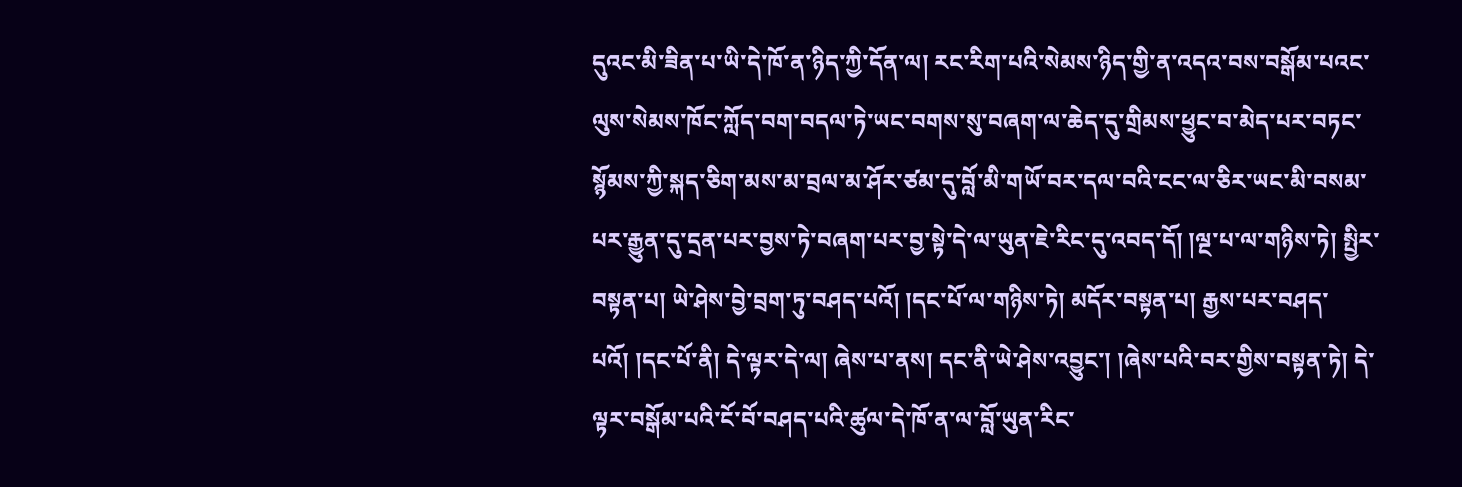དུའང་མི་ཟིན་པ་ཡི་དེ་ཁོ་ན་ཉིད་ཀྱི་དོན་ལ། རང་རིག་པའི་སེམས་ཉིད་གྱི་ན་འདའ་བས་བསྒོམ་པའང་ལུས་སེམས་ཁོང་ཀློད་བག་བདལ་ཏེ་ཡང་བགས་སུ་བཞག་ལ་ཆེད་དུ་གྲིམས་ཕྱུང་བ་མེད་པར་བཏང་སྙོམས་ཀྱི་སྐད་ཅིག་མས་མ་བྲལ་མ་ཤོར་ཙམ་དུ་བློ་མི་གཡོ་བར་དལ་བའི་ངང་ལ་ཅིར་ཡང་མི་བསམ་པར་རྒྱུན་དུ་དྲན་པར་བྱས་ཏེ་བཞག་པར་བྱ་སྟེ་དེ་ལ་ཡུན་ཇེ་རིང་དུ་འབད་དོ། །ལྔ་པ་ལ་གཉིས་ཏེ། སྤྱིར་བསྟན་པ། ཡེ་ཤེས་བྱེ་བྲག་ཏུ་བཤད་པའོ། །དང་པོ་ལ་གཉིས་ཏེ། མདོར་བསྟན་པ། རྒྱས་པར་བཤད་པའོ། །དང་པོ་ནི། དེ་ལྟར་དེ་ལ། ཞེས་པ་ནས། དང་ནི་ཡེ་ཤེས་འབྱུང་། །ཞེས་པའི་བར་གྱིས་བསྟན་ཏེ། དེ་ལྟར་བསྒོམ་པའི་ངོ་བོ་བཤད་པའི་ཚུལ་དེ་ཁོ་ན་ལ་བློ་ཡུན་རིང་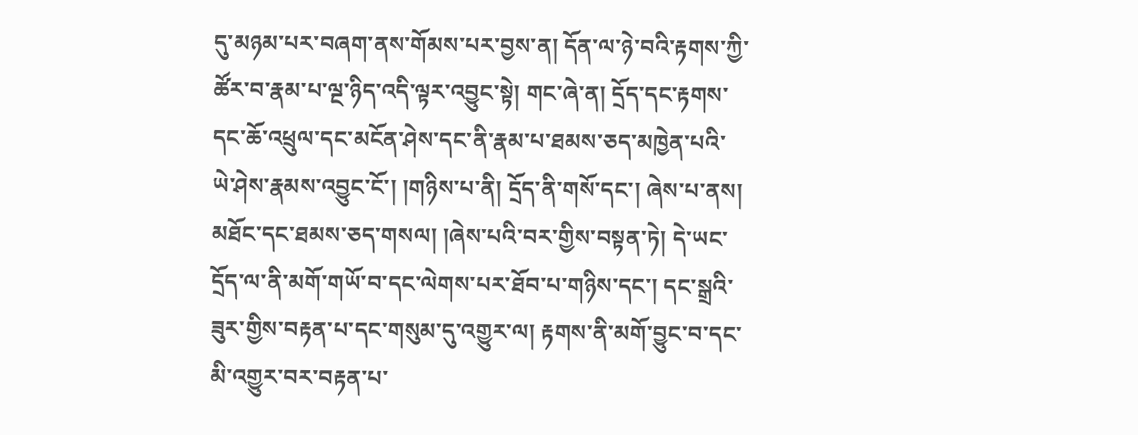དུ་མཉམ་པར་བཞག་ནས་གོམས་པར་བྱས་ན། དོན་ལ་ཉེ་བའི་རྟགས་ཀྱི་ཚོར་བ་རྣམ་པ་ལྔ་ཉིད་འདི་ལྟར་འབྱུང་སྟེ། གང་ཞེ་ན། དྲོད་དང་རྟགས་དང་ཆོ་འཕྲུལ་དང་མངོན་ཤེས་དང་ནི་རྣམ་པ་ཐམས་ཅད་མཁྱེན་པའི་ཡེ་ཤེས་རྣམས་འབྱུང་ངོ་། །གཉིས་པ་ནི། དྲོད་ནི་གསོ་དང་། ཞེས་པ་ནས། མཐོང་དང་ཐམས་ཅད་གསལ། །ཞེས་པའི་བར་གྱིས་བསྟན་ཏེ། དེ་ཡང་དྲོད་ལ་ནི་མགོ་གཡོ་བ་དང་ལེགས་པར་ཐོབ་པ་གཉིས་དང་། དང་སྒྲའི་ཟུར་གྱིས་བརྟན་པ་དང་གསུམ་དུ་འགྱུར་ལ། རྟགས་ནི་མགོ་བྱུང་བ་དང་མི་འགྱུར་བར་བརྟན་པ་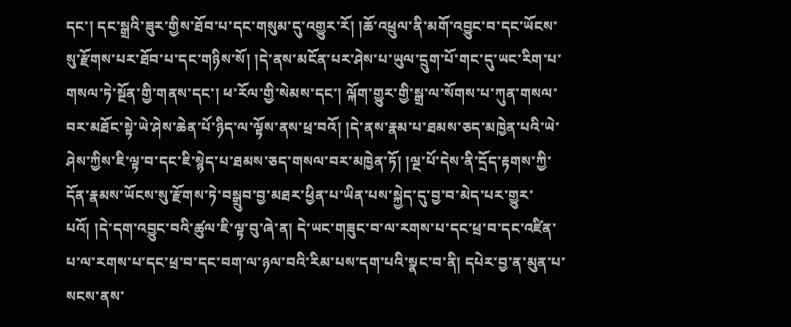དང་། དང་སྒྲའི་ཟུར་གྱིས་ཐོབ་པ་དང་གསུམ་དུ་འགྱུར་རོ། །ཆོ་འཕྲུལ་ནི་མགོ་འབྱུང་བ་དང་ཡོངས་སུ་རྫོགས་པར་ཐོབ་པ་དང་གཉིས་སོ། །དེ་ནས་མངོན་པར་ཤེས་པ་ཡུལ་དྲུག་པོ་གང་དུ་ཡང་རིག་པ་གསལ་ཏེ་སྔོན་གྱི་གནས་དང་། ཕ་རོལ་གྱི་སེམས་དང་། ལྐོག་གྱུར་གྱི་སྒྲ་ལ་སོགས་པ་ཀུན་གསལ་བར་མཐོང་སྟེ་ཡེ་ཤེས་ཆེན་པོ་ཉིད་ལ་ལྟོས་ནས་ཕྲ་བའོ། །དེ་ནས་རྣམ་པ་ཐམས་ཅད་མཁྱེན་པའི་ཡེ་ཤེས་ཀྱིས་ཇི་ལྟ་བ་དང་ཇི་སྙེད་པ་ཐམས་ཅད་གསལ་བར་མཁྱེན་ཏོ། །ལྔ་པོ་དེས་ནི་དྲོད་རྟགས་ཀྱི་དོན་རྣམས་ཡོངས་སུ་རྫོགས་ཏེ་བསྒྲུབ་བྱ་མཐར་ཕྱིན་པ་ཡིན་པས་སྐྱེད་དུ་བྱ་བ་མེད་པར་གྱུར་པའོ། །དེ་དག་འབྱུང་བའི་ཚུལ་ཇི་ལྟ་བུ་ཞེ་ན། དེ་ཡང་གཟུང་བ་ལ་རགས་པ་དང་ཕྲ་བ་དང་འཛིན་པ་ལ་རགས་པ་དང་ཕྲ་བ་དང་བག་ལ་ཉལ་བའི་རིམ་པས་དག་པའི་སྣང་བ་ནི། དཔེར་བྱ་ན་མུན་པ་སངས་ནས་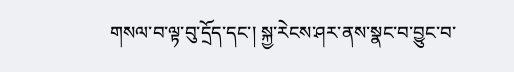གསལ་བ་ལྟ་བུ་དྲོད་དང་། སྐྱ་རེངས་ཤར་ནས་སྣང་བ་བྱུང་བ་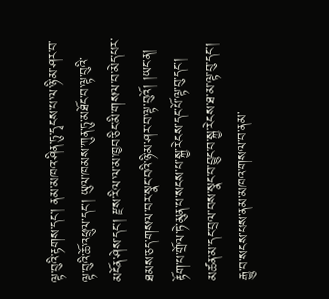ལྟ་བུའི་རྟགས་དང་། ནམ་མཁའ་ཤིན་ཏུ་དྭངས་པ་ལ་ཉི་མ་ཤར་བ་ལྟ་བུའི་ཆོ་འཕྲུལ་དང་། ཡུལ་ཁམས་ཀུན་ཏུ་མཐོང་བ་ལྟ་བུའི་མངོན་ཤེས་དང་། རྫས་རིལ་ལ་མ་ཁྱབ་ཅིང་མི་གསལ་བ་མེད་པར་ཐམས་ཅད་གསལ་བར་སྣང་བའི་ཉི་མ་ཤར་བ་ལྟ་བུའོ། །ཡང་ན། རྟོག་པ་གྲོལ་ཏེ་མུན་པ་སངས་པ་སྐྱ་རེངས་དང་པོ་ལྟ་བུ་དང་། མཚན་མ་དང་བྲལ་བས་སྣང་བ་བྱུང་བ་སྐྱ་རེངས་ཐ་མ་ལྟ་བུ་དང་། རྒྱུ་བ་སངས་པས་ནམ་མཁའ་གསལ་བ་ནམ་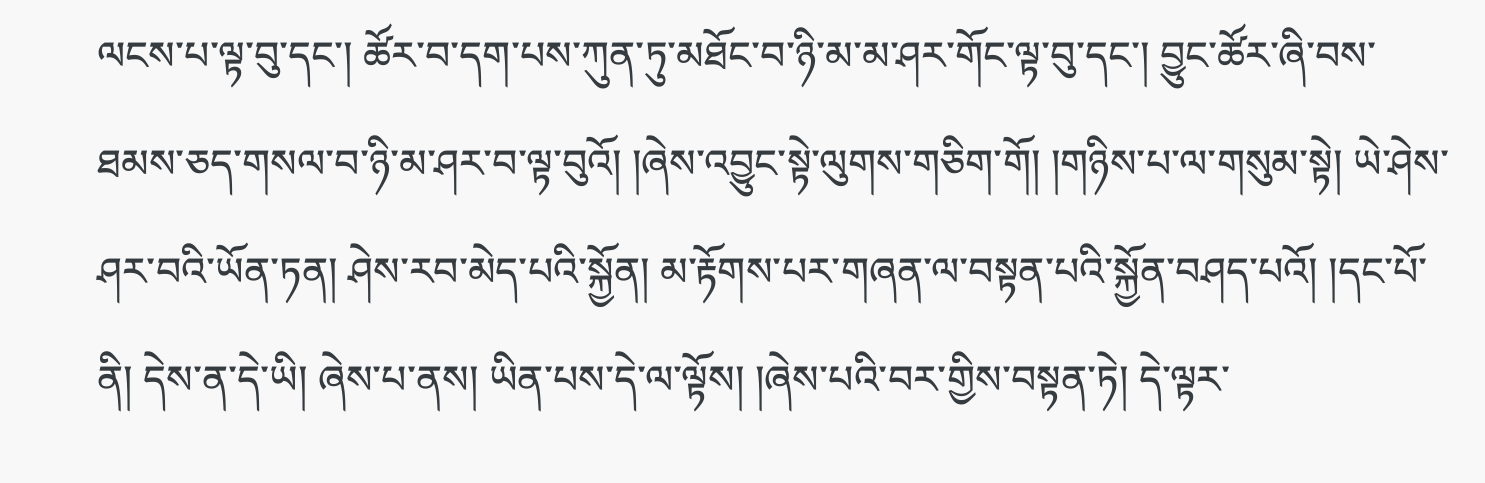ལངས་པ་ལྟ་བུ་དང་། ཚོར་བ་དག་པས་ཀུན་ཏུ་མཐོང་བ་ཉི་མ་མ་ཤར་གོང་ལྟ་བུ་དང་། བྱུང་ཚོར་ཞི་བས་ཐམས་ཅད་གསལ་བ་ཉི་མ་ཤར་བ་ལྟ་བུའོ། །ཞེས་འབྱུང་སྟེ་ལུགས་གཅིག་གོ། །གཉིས་པ་ལ་གསུམ་སྟེ། ཡེ་ཤེས་ཤར་བའི་ཡོན་ཏན། ཤེས་རབ་མེད་པའི་སྐྱོན། མ་རྟོགས་པར་གཞན་ལ་བསྟན་པའི་སྐྱོན་བཤད་པའོ། །དང་པོ་ནི། དེས་ན་དེ་ཡི། ཞེས་པ་ནས། ཡིན་པས་དེ་ལ་ལྟོས། །ཞེས་པའི་བར་གྱིས་བསྟན་ཏེ། དེ་ལྟར་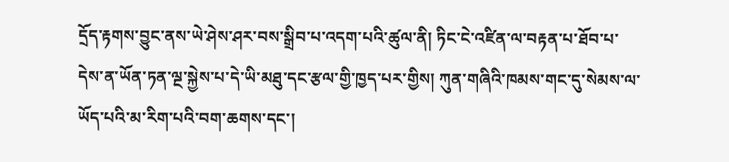དྲོད་རྟགས་བྱུང་ནས་ཡེ་ཤེས་ཤར་བས་སྒྲིབ་པ་འདག་པའི་ཚུལ་ནི། ཏིང་ངེ་འཛིན་ལ་བརྟན་པ་ཐོབ་པ་དེས་ན་ཡོན་ཏན་ལྔ་སྐྱེས་པ་དེ་ཡི་མཐུ་དང་རྩལ་གྱི་ཁྱད་པར་གྱིས། ཀུན་གཞིའི་ཁམས་གང་དུ་སེམས་ལ་ཡོད་པའི་མ་རིག་པའི་བག་ཆགས་དང་།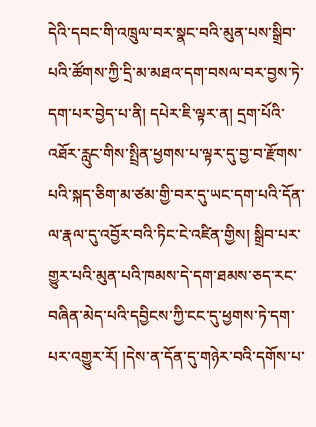དེའི་དབང་གི་འཁྲུལ་བར་སྣང་བའི་མུན་པས་སྒྲིབ་པའི་ཚོགས་ཀྱི་དྲི་མ་མཐའ་དག་བསལ་བར་བྱས་ཏེ་དག་པར་བྱེད་པ་ནི། དཔེར་ཇི་ལྟར་ན། དྲག་པོའི་འཐོར་རླུང་གིས་སྤྲིན་ཕྱགས་པ་ལྟར་དུ་བྱ་བ་རྫོགས་པའི་སྐད་ཅིག་མ་ཙམ་གྱི་བར་དུ་ཡང་དག་པའི་དོན་ལ་རྣལ་དུ་འབྱོར་བའི་ཏིང་ངེ་འཛིན་གྱིས། སྒྲིབ་པར་གྱུར་པའི་མུན་པའི་ཁམས་དེ་དག་ཐམས་ཅད་རང་བཞིན་མེད་པའི་དབྱིངས་ཀྱི་ངང་དུ་ཕྱགས་ཏེ་དག་པར་འགྱུར་རོ། །དེས་ན་དོན་དུ་གཉེར་བའི་དགོས་པ་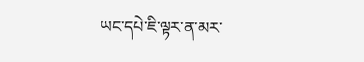ཡང་དཔེ་ཇི་ལྟར་ན་མར་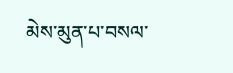མེས་མུན་པ་བསལ་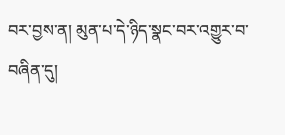བར་བྱས་ན། མུན་པ་དེ་ཉིད་སྣང་བར་འགྱུར་བ་བཞིན་དུ།